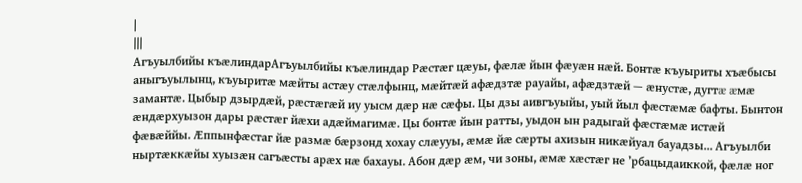|
|||
Агъуылбийы къæлиндарАгъуылбийы къæлиндар Рæстæг цæуы, фæлæ йын фæуæн нæй. Бонтæ къуыриты хъæбысы аныгъуылынц, къуыритæ мæйты астæу стæлфынц, мæйтæй афæдзтæ рауайы, афæдзтæй — æнустæ, дугтæ æмæ замантæ. Цыбыр дзырдæй, рæстæгæй иу уысм дæр нæ сæфы. Цы дзы аивгъуыйы, уый йыл фæстæмæ бафты. Бынтон æндæрхуызон дары рæстæг йæхи адæймагимæ. Цы бонтæ йын ратты, уыдон ын радыгай фæстæмæ истæй фæвæййы. Æппынфæстаг йæ размæ бæрзонд хохау слæууы, æмæ йæ сæрты ахизын никæйуал бауадзы... Агъуылби ныртæккæйы хуызæн сагъæсты арæх нæ бахауы. Абон дæр æм, чи зоны, æмæ хæстæг не ’рбацыдаиккой, фæлæ ног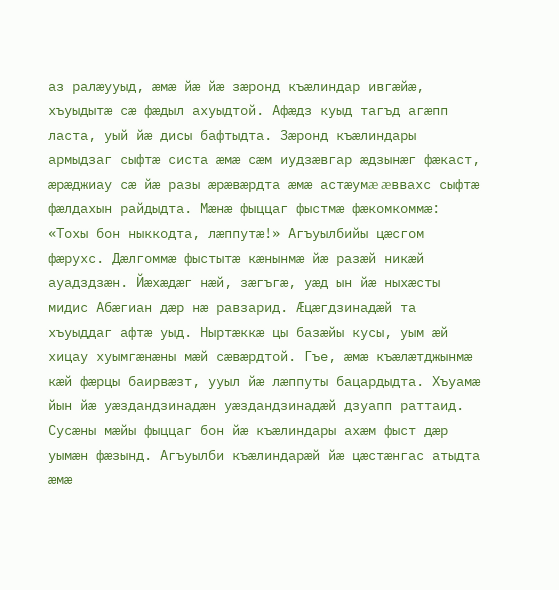аз ралæууыд, æмæ йæ йæ зæронд къæлиндар ивгæйæ, хъуыдытæ сæ фæдыл ахуыдтой. Афæдз куыд тагъд агæпп ласта, уый йæ дисы бафтыдта. Зæронд къæлиндары армыдзаг сыфтæ систа æмæ сæм иудзæвгар æдзынæг фæкаст, æрæджиау сæ йæ разы æрæвæрдта æмæ астæумæ æввахс сыфтæ фæлдахын райдыдта. Мæнæ фыццаг фыстмæ фæкомкоммæ: «Тохы бон ныккодта, лæппутæ!» Агъуылбийы цæсгом фæрухс. Дæлгоммæ фыстытæ кæнынмæ йæ разæй никæй ауадздзæн. Йæхæдæг нæй, зæгъгæ, уæд ын йæ ныхæсты мидис Абæгиан дæр нæ равзарид. Æцæгдзинадæй та хъуыддаг афтæ уыд. Ныртæккæ цы базæйы кусы, уым æй хицау хуымгæнæны мæй сæвæрдтой. Гъе, æмæ къæлæтджынмæ кæй фæрцы баирвæзт, ууыл йæ лæппуты бацардыдта. Хъуамæ йын йæ уæздандзинадæн уæздандзинадæй дзуапп раттаид. Сусæны мæйы фыццаг бон йæ къæлиндары ахæм фыст дæр уымæн фæзынд. Агъуылби къæлиндарæй йæ цæстæнгас атыдта æмæ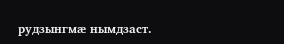рудзынгмæ нымдзаст.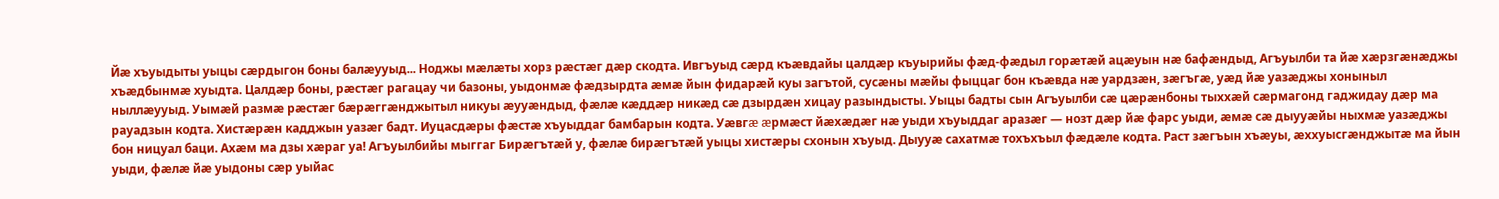Йæ хъуыдыты уыцы сæрдыгон боны балæууыд... Ноджы мæлæты хорз рæстæг дæр скодта. Ивгъуыд сæрд къæвдайы цалдæр къуырийы фæд-фæдыл горæтæй ацæуын нæ бафæндыд, Агъуылби та йæ хæрзгæнæджы хъæдбынмæ хуыдта. Цалдæр боны, рæстæг рагацау чи базоны, уыдонмæ фæдзырдта æмæ йын фидарæй куы загътой, сусæны мæйы фыццаг бон къæвда нæ уардзæн, зæгъгæ, уæд йæ уазæджы хоныныл ныллæууыд. Уымæй размæ рæстæг бæрæггæнджытыл никуы æууæндыд, фæлæ кæддæр никæд сæ дзырдæн хицау разындысты. Уыцы бадты сын Агъуылби сæ цæрæнбоны тыххæй сæрмагонд гаджидау дæр ма рауадзын кодта. Хистæрæн кадджын уазæг бадт. Иуцасдæры фæстæ хъуыддаг бамбарын кодта. Уæвгæ æрмæст йæхæдæг нæ уыди хъуыддаг аразæг — нозт дæр йæ фарс уыди, æмæ сæ дыууæйы ныхмæ уазæджы бон ницуал баци. Ахæм ма дзы хæраг уа! Агъуылбийы мыггаг Бирæгътæй у, фæлæ бирæгътæй уыцы хистæры схонын хъуыд. Дыууæ сахатмæ тохъхъыл фæдæле кодта. Раст зæгъын хъæуы, æххуысгæнджытæ ма йын уыди, фæлæ йæ уыдоны сæр уыйас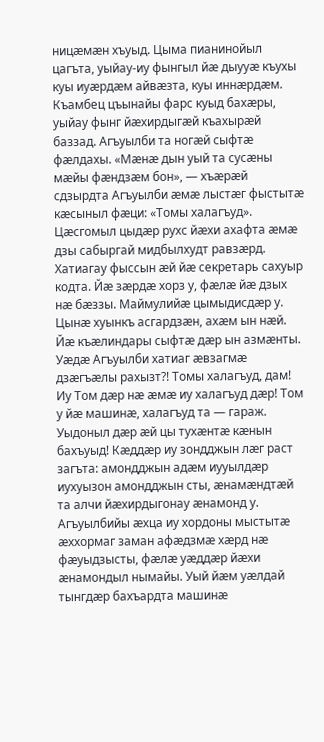ницæмæн хъуыд. Цыма пианинойыл цагъта, уыйау-иу фынгыл йæ дыууæ къухы куы иуæрдæм айвæзта, куы иннæрдæм. Къамбец цъынайы фарс куыд бахæры, уыйау фынг йæхирдыгæй къахырæй баззад. Агъуылби та ногæй сыфтæ фæлдахы. «Мæнæ дын уый та сусæны мæйы фæндзæм бон», — хъæрæй сдзырдта Агъуылби æмæ лыстæг фыстытæ кæсыныл фæци: «Томы халагъуд». Цæсгомыл цыдæр рухс йæхи ахафта æмæ дзы сабыргай мидбылхудт равзæрд. Хатиагау фыссын æй йæ секретарь сахуыр кодта. Йæ зæрдæ хорз у, фæлæ йæ дзых нæ бæззы. Маймулийæ цымыдисдæр у. Цынæ хуынкъ асгардзæн, ахæм ын нæй. Йæ къæлиндары сыфтæ дæр ын азмæнты. Уæдæ Агъуылби хатиаг æвзагмæ дзæгъæлы рахызт?! Томы халагъуд, дам! Иу Том дæр нæ æмæ иу халагъуд дæр! Том у йæ машинæ, халагъуд та — гараж. Уыдоныл дæр æй цы тухæнтæ кæнын бахъуыд! Кæддæр иу зондджын лæг раст загъта: амондджын адæм иууылдæр иухуызон амондджын сты, æнамæндтæй та алчи йæхирдыгонау æнамонд у. Агъуылбийы æхца иу хордоны мыстытæ æххормаг заман афæдзмæ хæрд нæ фæуыдзысты, фæлæ уæддæр йæхи æнамондыл нымайы. Уый йæм уæлдай тынгдæр бахъардта машинæ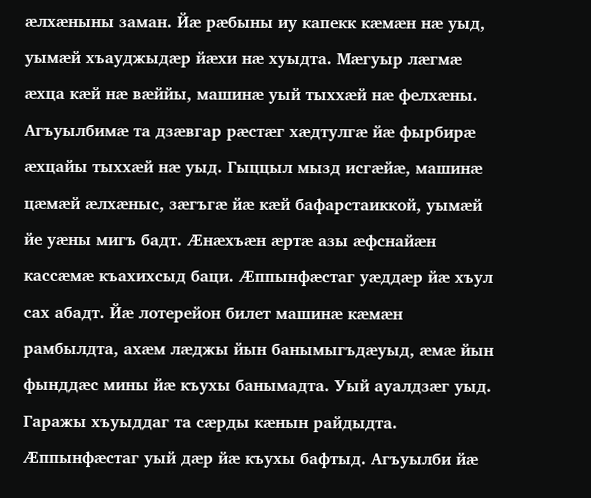æлхæныны заман. Йæ рæбыны иу капекк кæмæн нæ уыд, уымæй хъауджыдæр йæхи нæ хуыдта. Мæгуыр лæгмæ æхца кæй нæ вæййы, машинæ уый тыххæй нæ фелхæны. Агъуылбимæ та дзæвгар рæстæг хæдтулгæ йæ фырбирæ æхцайы тыххæй нæ уыд. Гыццыл мызд исгæйæ, машинæ цæмæй æлхæныс, зæгъгæ йæ кæй бафарстаиккой, уымæй йе уæны мигъ бадт. Æнæхъæн æртæ азы æфснайæн кассæмæ къахихсыд баци. Æппынфæстаг уæддæр йæ хъул сах абадт. Йæ лотерейон билет машинæ кæмæн рамбылдта, ахæм лæджы йын банымыгъдæуыд, æмæ йын фынддæс мины йæ къухы банымадта. Уый ауалдзæг уыд. Гаражы хъуыддаг та сæрды кæнын райдыдта. Æппынфæстаг уый дæр йæ къухы бафтыд. Агъуылби йæ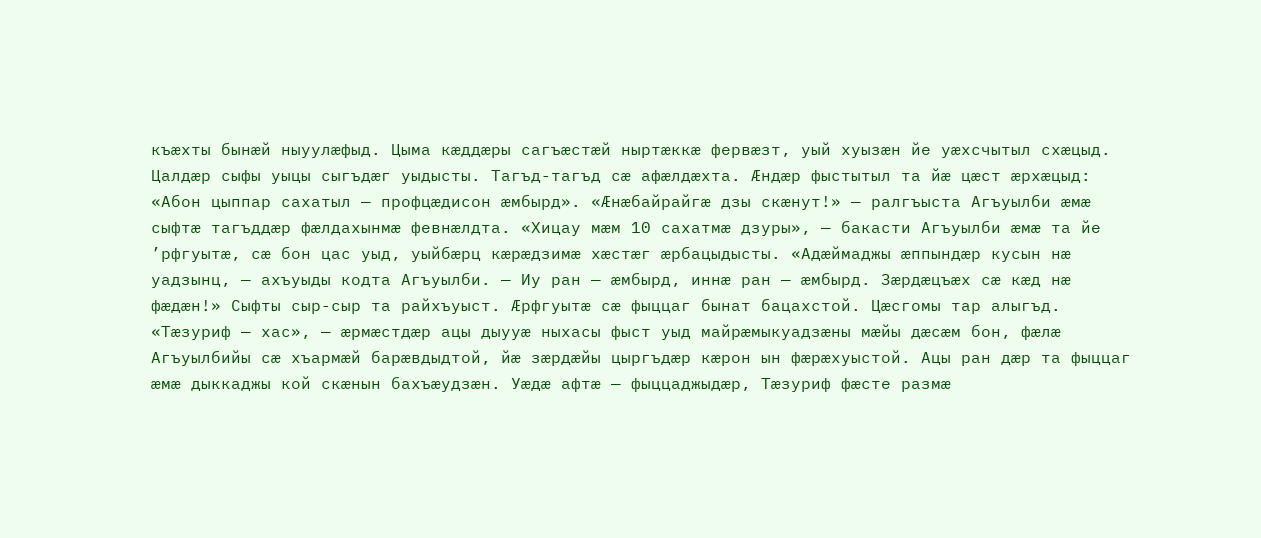къæхты бынæй ныуулæфыд. Цыма кæддæры сагъæстæй ныртæккæ фервæзт, уый хуызæн йе уæхсчытыл схæцыд. Цалдæр сыфы уыцы сыгъдæг уыдысты. Тагъд-тагъд сæ афæлдæхта. Æндæр фыстытыл та йæ цæст æрхæцыд: «Абон цыппар сахатыл — профцæдисон æмбырд». «Æнæбайрайгæ дзы скæнут!» — ралгъыста Агъуылби æмæ сыфтæ тагъддæр фæлдахынмæ февнæлдта. «Хицау мæм 10 сахатмæ дзуры», — бакасти Агъуылби æмæ та йе ’рфгуытæ, сæ бон цас уыд, уыйбæрц кæрæдзимæ хæстæг æрбацыдысты. «Адæймаджы æппындæр кусын нæ уадзынц, — ахъуыды кодта Агъуылби. — Иу ран — æмбырд, иннæ ран — æмбырд. Зæрдæцъæх сæ кæд нæ фæдæн!» Сыфты сыр-сыр та райхъуыст. Æрфгуытæ сæ фыццаг бынат бацахстой. Цæсгомы тар алыгъд. «Тæзуриф — хас», — æрмæстдæр ацы дыууæ ныхасы фыст уыд майрæмыкуадзæны мæйы дæсæм бон, фæлæ Агъуылбийы сæ хъармæй барæвдыдтой, йæ зæрдæйы цыргъдæр кæрон ын фæрæхуыстой. Ацы ран дæр та фыццаг æмæ дыккаджы кой скæнын бахъæудзæн. Уæдæ афтæ — фыццаджыдæр, Тæзуриф фæсте размæ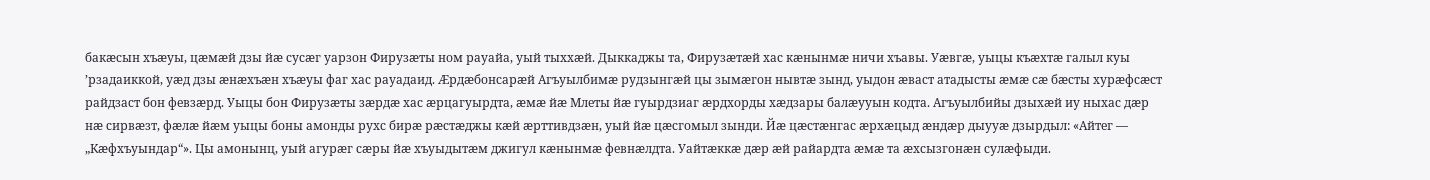бакæсын хъæуы, цæмæй дзы йæ сусæг уарзон Фирузæты ном рауайа, уый тыххæй. Дыккаджы та, Фирузæтæй хас кæнынмæ ничи хъавы. Уæвгæ, уыцы къæхтæ галыл куы ’рзадаиккой, уæд дзы æнæхъæн хъæуы фаг хас рауадаид. Æрдæбонсарæй Агъуылбимæ рудзынгæй цы зымæгон нывтæ зынд, уыдон æваст атадысты æмæ сæ бæсты хурæфсæст райдзаст бон февзæрд. Уыцы бон Фирузæты зæрдæ хас æрцагуырдта, æмæ йæ Млеты йæ гуырдзиаг æрдхорды хæдзары балæууын кодта. Агъуылбийы дзыхæй иу ныхас дæр нæ сирвæзт, фæлæ йæм уыцы боны амонды рухс бирæ рæстæджы кæй æрттивдзæн, уый йæ цæсгомыл зынди. Йæ цæстæнгас æрхæцыд æндæр дыууæ дзырдыл: «Айтег — „Кæфхъуындар“». Цы амонынц, уый агурæг сæры йæ хъуыдытæм джигул кæнынмæ февнæлдта. Уайтæккæ дæр æй райардта æмæ та æхсызгонæн сулæфыди.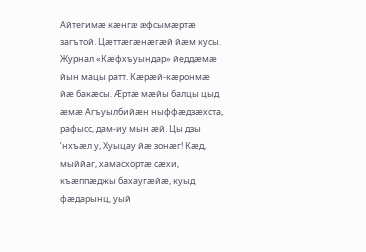Айтегимæ кæнгæ æфсымæртæ загътой. Цæттæгæнæгæй йæм кусы. Журнал «Кæфхъуындар» йеддæмæ йын мацы ратт. Кæрæй-кæронмæ йæ бакæсы. Æртæ мæйы балцы цыд æмæ Агъуылбийæн ныффæдзæхста, рафысс, дам-иу мын æй. Цы дзы ’нхъæл у, Хуыцау йæ зонæг! Кæд, мыййаг, хамасхортæ сæхи, къæппæджы бахаугæйæ, куыд фæдарынц, уый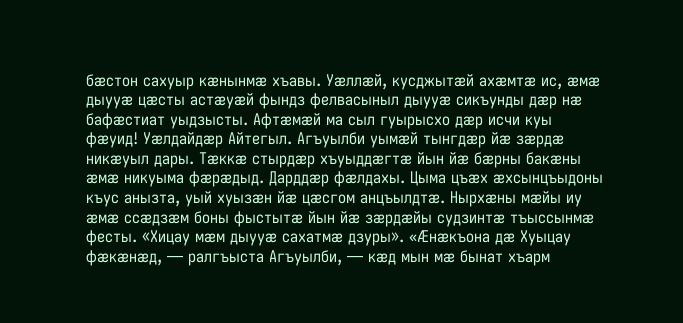бæстон сахуыр кæнынмæ хъавы. Уæллæй, кусджытæй ахæмтæ ис, æмæ дыууæ цæсты астæуæй фындз фелвасыныл дыууæ сикъунды дæр нæ бафæстиат уыдзысты. Афтæмæй ма сыл гуырысхо дæр исчи куы фæуид! Уæлдайдæр Айтегыл. Агъуылби уымæй тынгдæр йæ зæрдæ никæуыл дары. Тæккæ стырдæр хъуыддæгтæ йын йæ бæрны бакæны æмæ никуыма фæрæдыд. Дарддæр фæлдахы. Цыма цъæх æхсынцъыдоны къус анызта, уый хуызæн йæ цæсгом анцъылдтæ. Нырхæны мæйы иу æмæ ссæдзæм боны фыстытæ йын йæ зæрдæйы судзинтæ тъыссынмæ фесты. «Хицау мæм дыууæ сахатмæ дзуры». «Æнæкъона дæ Хуыцау фæкæнæд, — ралгъыста Агъуылби, — кæд мын мæ бынат хъарм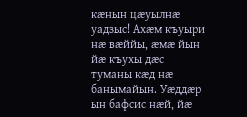кæнын цæуылнæ уадзыс! Ахæм къуыри нæ вæййы, æмæ йын йæ къухы дæс туманы кæд нæ банымайын. Уæддæр ын бафсис нæй, йæ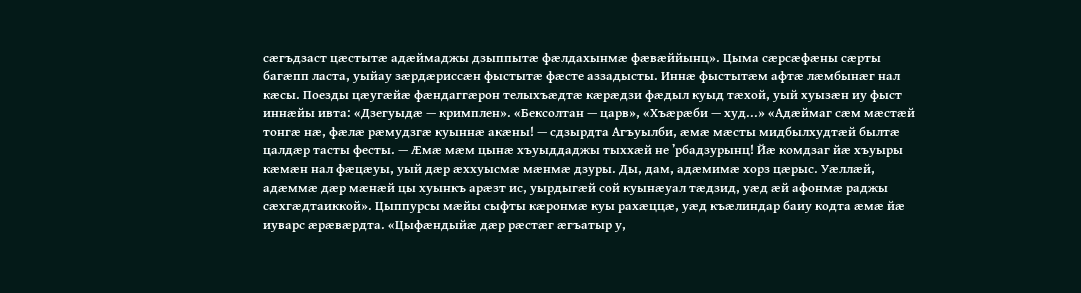сæгъдзаст цæстытæ адæймаджы дзыппытæ фæлдахынмæ фæвæййынц». Цыма сæрсæфæны сæрты багæпп ласта, уыйау зæрдæриссæн фыстытæ фæсте аззадысты. Иннæ фыстытæм афтæ лæмбынæг нал кæсы. Поезды цæугæйæ фæндаггæрон телыхъæдтæ кæрæдзи фæдыл куыд тæхой, уый хуызæн иу фыст иннæйы ивта: «Дзегуыдæ — кримплен». «Бексолтан — царв», «Хъæрæби — худ...» «Адæймаг сæм мæстæй тонгæ нæ, фæлæ рæмудзгæ куыннæ акæны! — сдзырдта Агъуылби, æмæ мæсты мидбылхудтæй былтæ цалдæр тасты фесты. — Æмæ мæм цынæ хъуыддаджы тыххæй не ’рбадзурынц! Йæ комдзаг йæ хъуыры кæмæн нал фæцæуы, уый дæр æххуысмæ мæнмæ дзуры. Ды, дам, адæмимæ хорз цæрыс. Уæллæй, адæммæ дæр мæнæй цы хуынкъ арæзт ис, уырдыгæй сой куынæуал тæдзид, уæд æй афонмæ раджы сæхгæдтаиккой». Цыппурсы мæйы сыфты кæронмæ куы рахæццæ, уæд къæлиндар баиу кодта æмæ йæ иуварс æрæвæрдта. «Цыфæндыйæ дæр рæстæг æгъатыр у,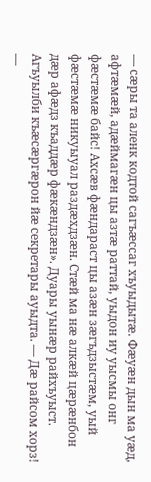— сæры та аленк кодтой сагъæссаг хъуыдытæ. Фæуæн дын ма уæд, афтæмæй, адæймагæн цы азтæ раттай, уыдон иу уысмы онг фæстæмæ байс! Ахсæв фæндараст цы азæн зæгъдзыстæм, уый фæстæмæ никуыуал раздæхдзæн. Стæй ма нæ алкæй цæрæнбон дæр афæдз къаддæр фæкæндзæн». Дуары уынæр райхъуыст. Агъуылби къæсæргæрон йæ секретары ауыдта. — Дæ райсом хорз! —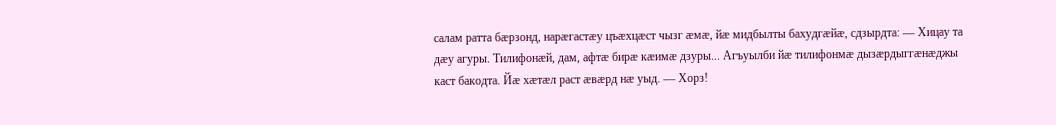салам ратта бæрзонд, нарæгастæу цъæхцæст чызг æмæ, йæ мидбылты бахудгæйæ, сдзырдта: — Хицау та дæу агуры. Тилифонæй, дам, афтæ бирæ кæимæ дзуры... Агъуылби йæ тилифонмæ дызæрдыггæнæджы каст бакодта. Йæ хæтæл раст æвæрд нæ уыд. — Хорз!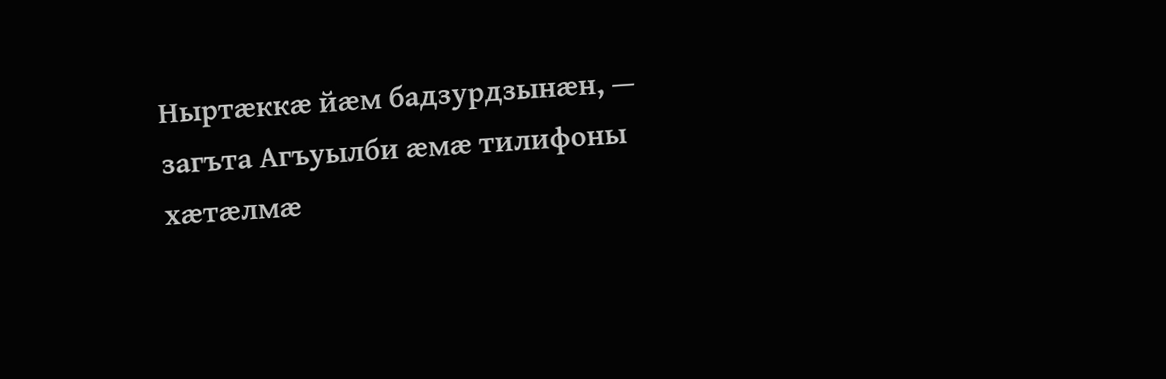Ныртæккæ йæм бадзурдзынæн, — загъта Агъуылби æмæ тилифоны хæтæлмæ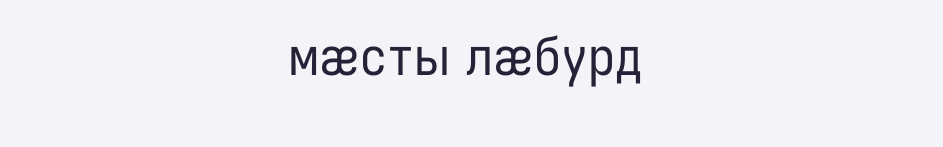мæсты лæбурд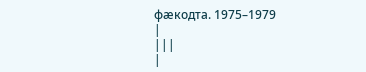фæкодта. 1975–1979
|
|||
|